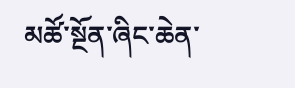མཚོ་སྔོན་ཞིང་ཆེན་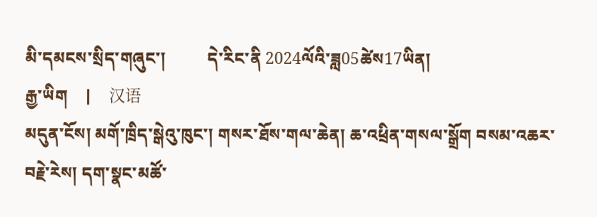མི་དམངས་སྲིད་གཞུང་།          དེ་རིང་ནི 2024ལོའི་ཟླ05ཚེས17ཡིན།
རྒྱ་ཡིག    |    汉语
མདུན་ངོས། མགོ་ཁྲིད་སྒེའུ་ཁུང་། གསར་ཐོས་གལ་ཆེན། ཆ་འཕྲིན་གསལ་སྒྲོག བསམ་འཆར་བརྗེ་རེས། དག་སྣང་མཚོ་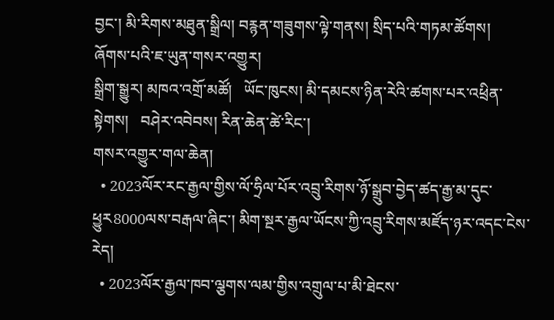བྱང་། མི་རིགས་མཐུན་སྒྲིལ། བརྙན་གཟུགས་ལྟེ་གནས། སྲིད་པའི་གཏམ་ཚོགས།
ཞོགས་པའི་ཇ་ཡུན་གསར་འགྱུར།
སྒྲིག་སྒྱུར། མཁའ་འགྲོ་མཚོ།   ཡོང་ཁུངས། མི་དམངས་ཉིན་རེའི་ཚགས་པར་འཕྲིན་སྟེགས།   བཤེར་འབེབས། རིན་ཆེན་ཚེ་རིང་།
གསར་འགྱུར་གལ་ཆེན།
  • 2023ལོར་རང་རྒྱལ་གྱིས་ལོ་ཧྲིལ་པོར་འབྲུ་རིགས་ཉོ་སྒྲུབ་བྱེད་ཚད་རྒྱ་མ་དུང་ཕྱུར8000ལས་བརྒལ་ཞིང་། མིག་སྔར་རྒྱལ་ཡོངས་ཀྱི་འབྲུ་རིགས་མཛོད་ཉར་འདང་ངེས་རེད།
  • 2023ལོར་རྒྱལ་ཁབ་ལྕགས་ལམ་གྱིས་འགྲུལ་པ་མི་ཐེངས་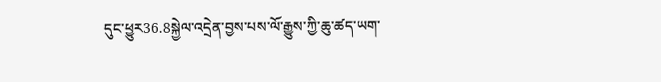དུང་ཕྱུར36.8སྐྱེལ་འདྲེན་བྱས་པས་ལོ་རྒྱུས་ཀྱི་ཆུ་ཚད་ཡག་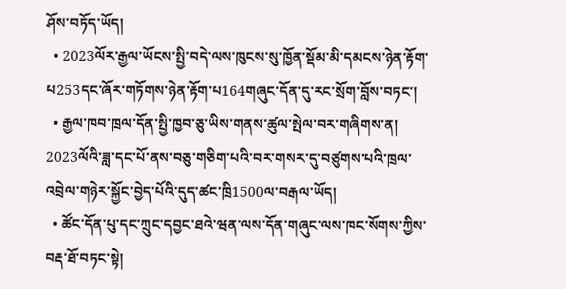ཤོས་བཏོད་ཡོད།
  • 2023ལོར་རྒྱལ་ཡོངས་སྤྱི་བདེ་ལས་ཁུངས་སུ་ཁྱོན་སྡོམ་མི་དམངས་ཉེན་རྟོག་པ253དང་ཞོར་གཏོགས་ཉེན་རྟོག་པ164གཞུང་དོན་དུ་རང་སྲོག་བློས་བཏང་།
  • རྒྱལ་ཁབ་ཁྲལ་དོན་སྤྱི་ཁྱབ་ཅུ་ཡིས་གནས་ཚུལ་སྤེལ་བར་གཞིགས་ན། 2023ལོའི་ཟླ་དང་པོ་ནས་བཅུ་གཅིག་པའི་བར་གསར་དུ་བཙུགས་པའི་ཁྲལ་འབྲེལ་གཉེར་སྐྱོང་བྱེད་པོའི་དུད་ཚང་ཁྲི1500ལ་བརྒལ་ཡོད།
  • ཚོང་དོན་པུ་དང་ཀྲུང་དབྱང་ཐའེ་ཝན་ལས་དོན་གཞུང་ལས་ཁང་སོགས་ཀྱིས་བརྡ་ཐོ་བཏང་སྟེ།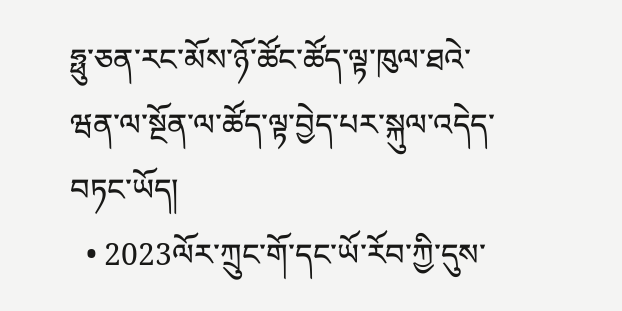ཧྥུ་ཅན་རང་མོས་ཉོ་ཚོང་ཚོད་ལྟ་ཁུལ་ཐའེ་ཝན་ལ་སྔོན་ལ་ཚོད་ལྟ་བྱེད་པར་སྐུལ་འདེད་བཏང་ཡོད།
  • 2023ལོར་ཀྲུང་གོ་དང་ཡོ་རོབ་ཀྱི་དུས་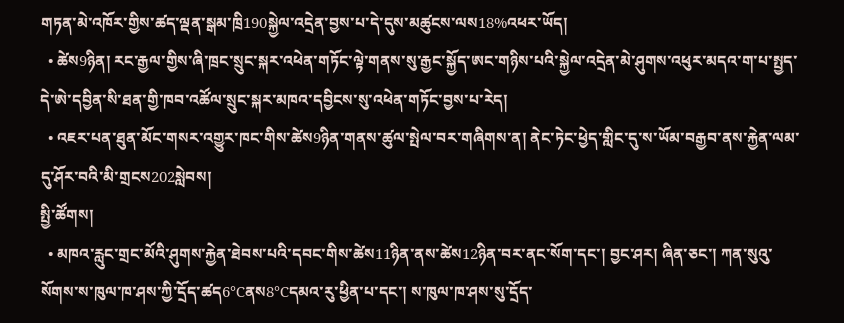གཏན་མེ་འཁོར་གྱིས་ཚད་ལྡན་སྒམ་ཁྲི190སྐྱེལ་འདྲེན་བྱས་པ་དེ་དུས་མཚུངས་ལས18%འཕར་ཡོད།
  • ཚེས9ཉིན། རང་རྒྱལ་གྱིས་ཞི་ཁྲང་སྲུང་སྐར་འཕེན་གཏོང་ལྟེ་གནས་སུ་རྒྱང་སྐྱོད་ཨང་གཉིས་པའི་སྐྱེལ་འདྲེན་མེ་ཤུགས་འཕུར་མདའ་ག་པ་སྤྱད་དེ་ཨེ་དབྱིན་སི་ཐན་གྱི་ཁབ་འཚོལ་སྲུང་སྐར་མཁའ་དབྱིངས་སུ་འཕེན་གཏོང་བྱས་པ་རེད།
  • འཇར་པན་ཐུན་མོང་གསར་འགྱུར་ཁང་གིས་ཚེས9ཉིན་གནས་ཚུལ་སྤེལ་བར་གཞིགས་ན། ནེང་ཏེང་ཕྱེད་གླིང་དུ་ས་ཡོམ་བརྒྱབ་ནས་རྐྱེན་ལམ་དུ་ཤོར་བའི་མི་གྲངས202སླེབས།
སྤྱི་ཚོགས།
  • མཁའ་རླུང་གྲང་མོའི་ཤུགས་རྐྱེན་ཐེབས་པའི་དབང་གིས་ཚེས11ཉིན་ནས་ཚེས12ཉིན་བར་ནང་སོག་དང་། བྱང་ཤར། ཞིན་ཅང་། ཀན་སུའུ་སོགས་ས་ཁུལ་ཁ་ཤས་ཀྱི་དྲོད་ཚད6℃ནས8℃དམའ་རུ་ཕྱིན་པ་དང་། ས་ཁུལ་ཁ་ཤས་སུ་དྲོད་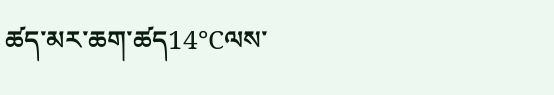ཚད་མར་ཆག་ཚད14℃ལས་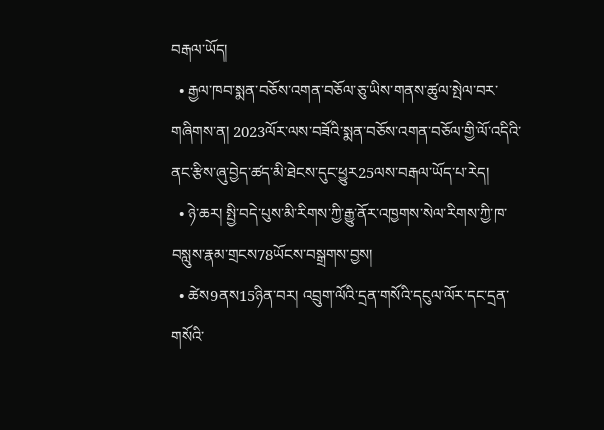བརྒལ་ཡོད།
  • རྒྱལ་ཁབ་སྨན་བཅོས་འགན་བཅོལ་ཅུ་ཡིས་གནས་ཚུལ་སྤེལ་བར་གཞིགས་ན། 2023ལོར་ལས་བཟོའི་སྨན་བཅོས་འགན་བཅོལ་གྱི་ལོ་འདིའི་ནང་རྩིས་ཞུ་བྱེད་ཚད་མི་ཐེངས་དུང་ཕྱུར25ལས་བརྒལ་ཡོད་པ་རེད།
  • ཉེ་ཆར། སྤྱི་བདེ་པུས་མི་རིགས་ཀྱི་རྒྱུ་ནོར་འཁྱགས་སེལ་རིགས་ཀྱི་ཁ་བསླུས་རྣམ་གྲངས78ཡོངས་བསྒྲགས་བྱས།
  • ཚེས9ནས15ཉིན་བར། འབྲུག་ལོའི་དྲན་གསོའི་དངུལ་ལོར་དང་དྲན་གསོའི་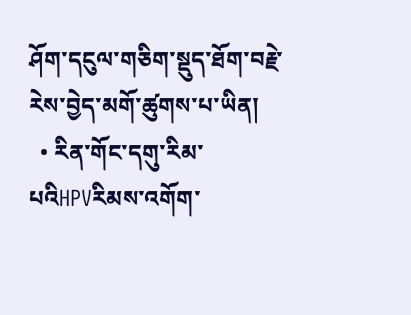ཤོག་དངུལ་གཅིག་སྡུད་ཐོག་བརྗེ་རེས་བྱེད་མགོ་ཚུགས་པ་ཡིན།
  • རིན་གོང་དགུ་རིམ་པའིHPVརིམས་འགོག་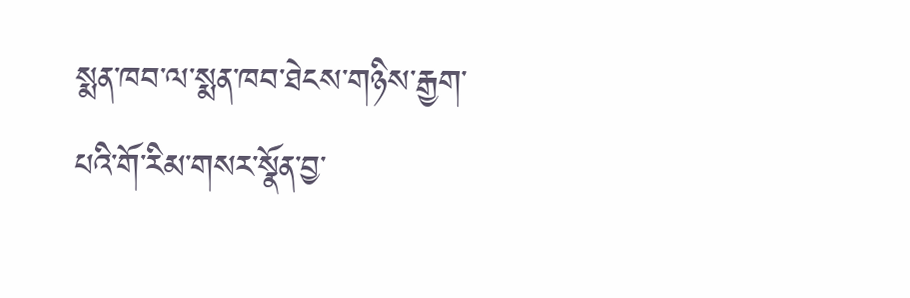སྨན་ཁབ་ལ་སྨན་ཁབ་ཐེངས་གཉིས་རྒྱག་པའི་གོ་རིམ་གསར་སྣོན་བྱ་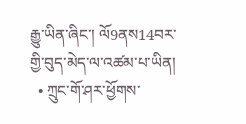རྒྱུ་ཡིན་ཞིང་། ལོ9ནས14བར་གྱི་བུད་མེད་ལ་འཚམ་པ་ཡིན།
  • ཀྲུང་གོ་ཤར་ཕྱོགས་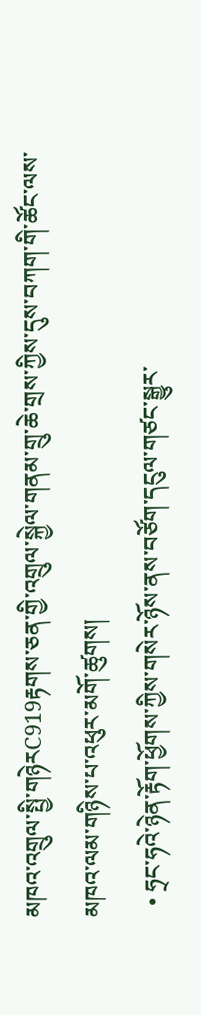མཁའ་འགྲུལ་སྤྱི་གཉེརC919རྟགས་ཅན་གྱི་འགྲུལ་སྐྱེལ་གནམ་གྲུ་ཆེ་གྲས་ཀྱིས་དུས་བཀག་གི་ཚོང་ལས་མཁའ་ལམ་གཉིས་པ་འཕུར་མགོ་ཚུགས།
  • ཧྲང་ཧའེ་ཉེན་རྟོག་ཕྱོགས་ཀྱིས་གསེར་ཉོས་ནས་བཙོག་དངུལ་གཙང་སྒྱུར་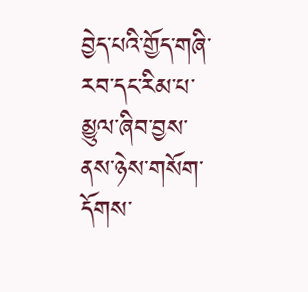བྱེད་པའི་གྱོད་གཞི་རབ་དང་རིམ་པ་མྱུལ་ཞིབ་བྱས་ནས་ཉེས་གསོག་དོགས་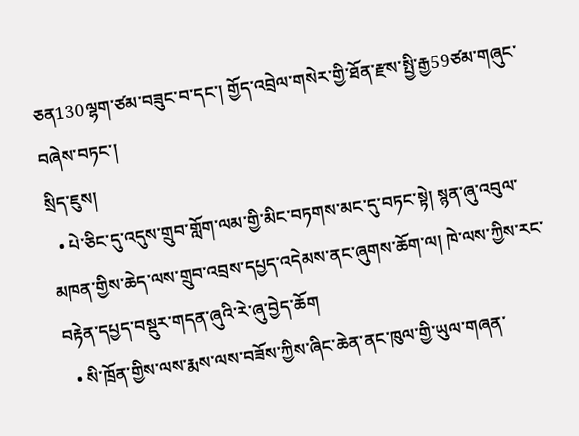ཅན130ལྷག་ཙམ་བཟུང་བ་དང་། གྱོད་འབྲེལ་གསེར་གྱི་ཐོན་རྫས་སྤྱི་རྒྱ59ཙམ་གཞུང་བཞེས་བཏང་།
སྲིད་ཇུས།
  • པེ་ཅིང་དུ་འདུས་གྲུབ་གློག་ལམ་གྱི་མིང་བཏགས་མང་དུ་བཏང་སྟེ། སྙན་ཞུ་འབུལ་མཁན་གྱིས་ཆེད་ལས་གྲུབ་འབྲས་དཔྱད་འདེམས་ནང་ཞུགས་ཆོག་ལ། ཁེ་ལས་ཀྱིས་རང་བརྟེན་དཔྱད་བསྡུར་གདན་ཞུའི་རེ་ཞུ་བྱེད་ཆོག
  • སི་ཁྲོན་གྱིས་ལས་རྨས་ལས་བཟོས་ཀྱིས་ཞིང་ཆེན་ནང་ཁུལ་གྱི་ཡུལ་གཞན་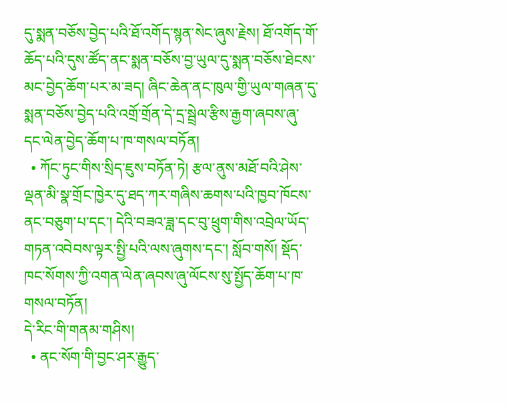དུ་སྨན་བཅོས་བྱེད་པའི་ཐོ་འགོད་སྙན་སེང་ཞུས་རྗེས། ཐོ་འགོད་གོ་ཆོད་པའི་དུས་ཚོད་ནང་སྨན་བཅོས་བྱ་ཡུལ་དུ་སྨན་བཅོས་ཐེངས་མང་བྱེད་ཆོག་པར་མ་ཟད། ཞིང་ཆེན་ནང་ཁུལ་གྱི་ཡུལ་གཞན་དུ་སྨན་བཅོས་བྱེད་པའི་འགྲོ་གྲོན་དེ་དྲ་སྦྲེལ་རྩིས་རྒྱག་ཞབས་ཞུ་དང་ལེན་བྱེད་ཆོག་པ་ཁ་གསལ་བཏོན།
  • ཀོང་ཏུང་གིས་སྲིད་ཇུས་བཏོན་ཏེ། རྩལ་ནུས་མཐོ་བའི་ཤེས་ལྡན་མི་སྣ་གྲོང་ཁྱེར་དུ་ཐད་ཀར་གཞིས་ཆགས་པའི་ཁྱབ་ཁོངས་ནང་བཅུག་པ་དང་། དེའི་བཟའ་ཟླ་དང་བུ་ཕྲུག་གིས་འབྲེལ་ཡོད་གཏན་འབེབས་ལྟར་སྤྱི་པའི་ལས་ཞུགས་དང་། སློབ་གསོ། སྡོད་ཁང་སོགས་ཀྱི་འགན་ལེན་ཞབས་ཞུ་ལོངས་སུ་སྤྱོད་ཆོག་པ་ཁ་གསལ་བཏོན།
དེ་རིང་གི་གནམ་གཤིས།
  • ནང་སོག་གི་བྱང་ཤར་རྒྱུད་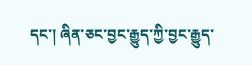དང་། ཞིན་ཅང་བྱང་རྒྱུད་ཀྱི་བྱང་རྒྱུད་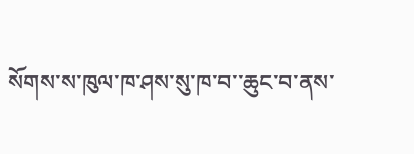སོགས་ས་ཁུལ་ཁ་ཤས་སུ་ཁ་བ་་ཆུང་བ་ནས་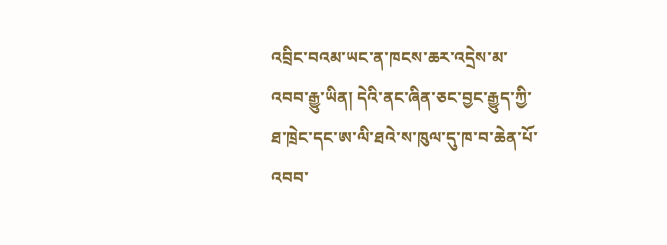འབྲིང་བའམ་ཡང་ན་ཁངས་ཆར་འདྲེས་མ་འབབ་རྒྱུ་ཡིན། དེའི་ནང་ཞིན་ཅང་བྱང་རྒྱུད་ཀྱི་ཐ་ཁྲེང་དང་ཨ་ལི་ཐའེ་ས་ཁུལ་དུ་ཁ་བ་ཆེན་པོ་འབབ་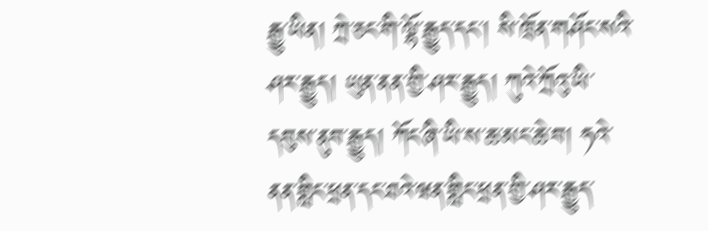རྒྱུ་ཡིན། ཀྲེ་ཅང་གི་ལྷོ་རྒྱུད་དང་། སི་ཁྲོན་གཤོང་སའི་ཤར་རྒྱུད། ཡུན་ནན་གྱི་ཤར་རྒྱུད། ཀུའེ་ཀྲོའུ་ཡི་དབུས་ནུབ་རྒྱུད། ཀོང་ཞི་ཡི་ས་ཆ་མང་ཆེ་བ། ཧའེ་ནན་གླིང་ཕྲན་དང་ཐའེ་ཝན་གླིང་ཕྲན་གྱི་ཤར་རྒྱུད་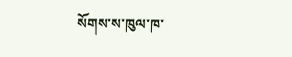སོགས་ས་ཁུལ་ཁ་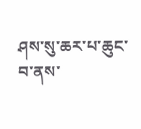ཤས་སུ་ཆར་པ་ཆུང་བ་ནས་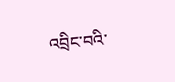འབྲིང་བའི་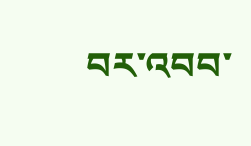བར་འབབ་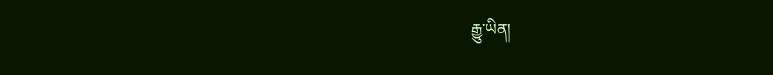རྒྱུ་ཡིན།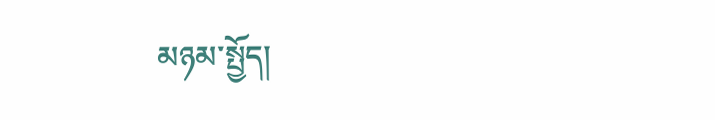མཉམ་སྤྱོད།